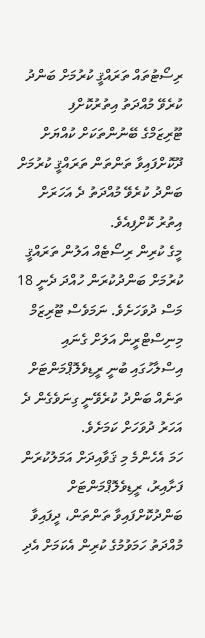ރިސޯޓުތައް ތަރައްޤީ ކުރުމަށް ބަންދު ކުރެވޭ މުއްދަތު އިތުރުކޮށްފި
ޓޫރިޒަމްގެ ބޭނުންތަކަށް ކުއްޔަށް ދޫކޮށްފައިވާ ތަންތަން ތަރައްޤީ ކުރުމަށް ބަންދު ކުރެވޭ މުއްދަތު ދެ އަހަރަށް އިތުރު ކޮށްފިއެވެ.
މީގެ ކުރިން ރިސޯޓެއް އަލުން ތަރައްޤީ ކުރުމަށް ބަންދުކުރަން ހުއްދަ ދެނީ 18 މަސް ދުވަހަށެވެ. ނަމަވެސް ޓޫރިޒަމް މިނިސްޓްރީން އަލަށް ގެނައި އިސްލާހުގައި ބުނީ ރީޑިވެލޮޕްމަންޓަށް ތަނެއް ބަންދު ކުރެވޭނީ ގިނަވެގެން ދެ އަހަރު ދުވަހަށް ކަމަށެވެ.
ހަމަ އެހެންމެ މި ޤަވާއިދަށް އަމަލުކުރަން ފަށާއިރު، ރީޑިވެލޮޕްމަންޓަށް ބަންދުކޮށްފައިވާ ތަންތަން، ދީފައިވާ މުއްދަތު ހަމަވުމުގެ ކުރިން އެކަމަށް އެދި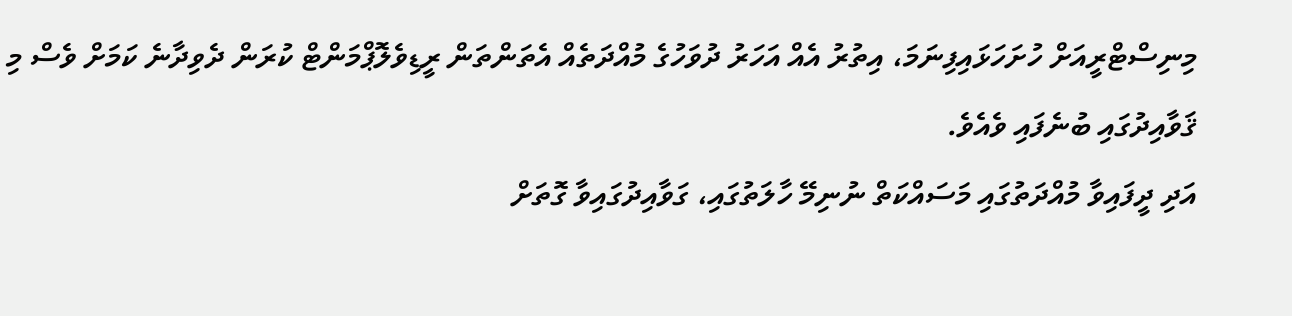މިނިސްޓްރީއަށް ހުށަހަޅައިފިނަމަ، އިތުރު އެއް އަހަރު ދުވަހުގެ މުއްދަތެއް އެތަންތަން ރީޑިވެލޮޕްމަންޓް ކުރަން ދެވިދާނެ ކަމަށް ވެސް މި ޤަވާއިދުގައި ބުނެފައި ވެއެވެ.
އަދި ދީފައިވާ މުއްދަތުގައި މަސައްކަތް ނުނިމޭ ހާލަތުގައި، ގަވާއިދުގައިވާ ގޮތަށް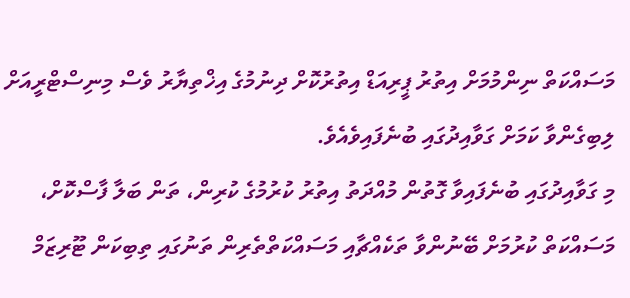މަސައްކަތް ނިންމުމަށް އިތުރު ޕީރިއަޑް އިތުރުކޮށް ދިނުމުގެ އިޚްތިޔާރު ވެސް މިނިސްޓްރީއަށް ލިބިގެންވާ ކަމަށް ގަވާއިދުގައި ބުނެފައިވެއެވެ.
މި ގަވާއިދުގައި ބުނެފައިވާ ގޮތުން މުއްދަތު އިތުރު ކުރުމުގެ ކުރިން، ތަން ބަލާ ފާސްކޮށް، މަސައްކަތް ކުރުމަށް ބޭނުންވާ ތަކެއްޗާއި މަސައްކަތްތެރިން ތަނުގައި ތިބިކަން ޓޫރިޒަމް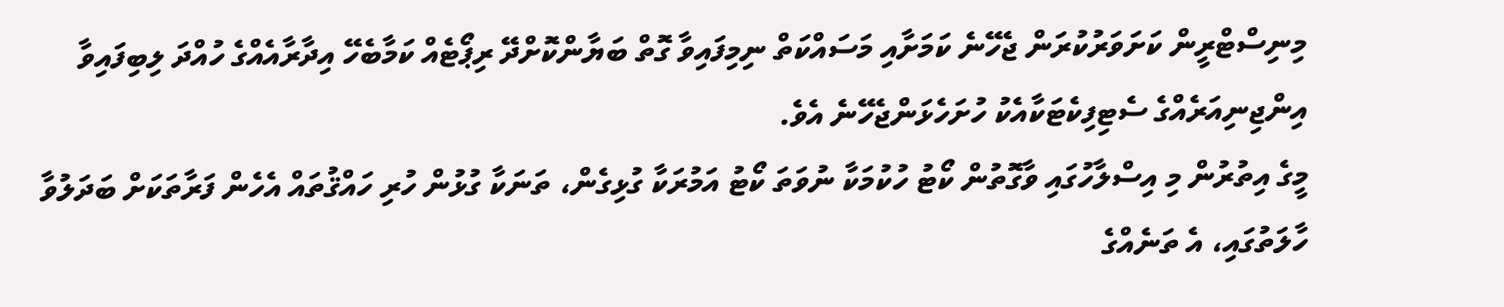މިނިސްޓްރީން ކަށަވަރުކުރަން ޖެހޭނެ ކަމަށާއި މަސައްކަތް ނިމިފައިވާ ގޮތް ބަޔާންކޮށްދޭ ރިޕޯޓެއް ކަމާބެހޭ އިދާރާއެއްގެ ހުއްދަ ލިބިފައިވާ އިންޖިނިއަރެއްގެ ސެޓިފިކެޓަކާއެކު ހުށަހެޅަންޖެހޭނެ އެވެ.
މީގެ އިތުރުން މި އިސްލާހުގައި ވާގޮތުން ކޯޓު ހުކުމަކާ ނުވަތަ ކޯޓު އަމުރަކާ ގުޅިގެން، ތަނަކާ ގުޅުން ހުރި ހައްޤުތައް އެހެން ފަރާތަކަށް ބަދަލުވާ ހާލަތުގައި، އެ ތަނެއްގެ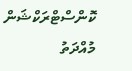ކޮންސްޓްރަކްޝަން މުއްދަތު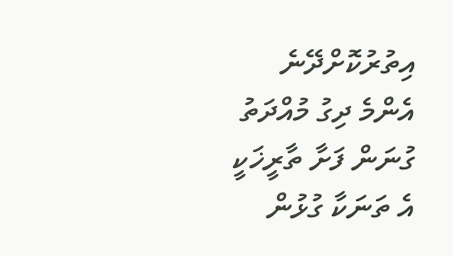އިތުރުކޮށްދޭނެ އެންމެ ދިގު މުއްދަތު ގުނަން ފަށާ ތާރީޚަކީ އެ ތަނަކާ ގުޅުން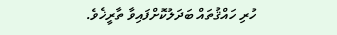ހުރި ހައްޤުތައް ބަދަލުކޮށްފައިވާ ތާރީޚެވެ.